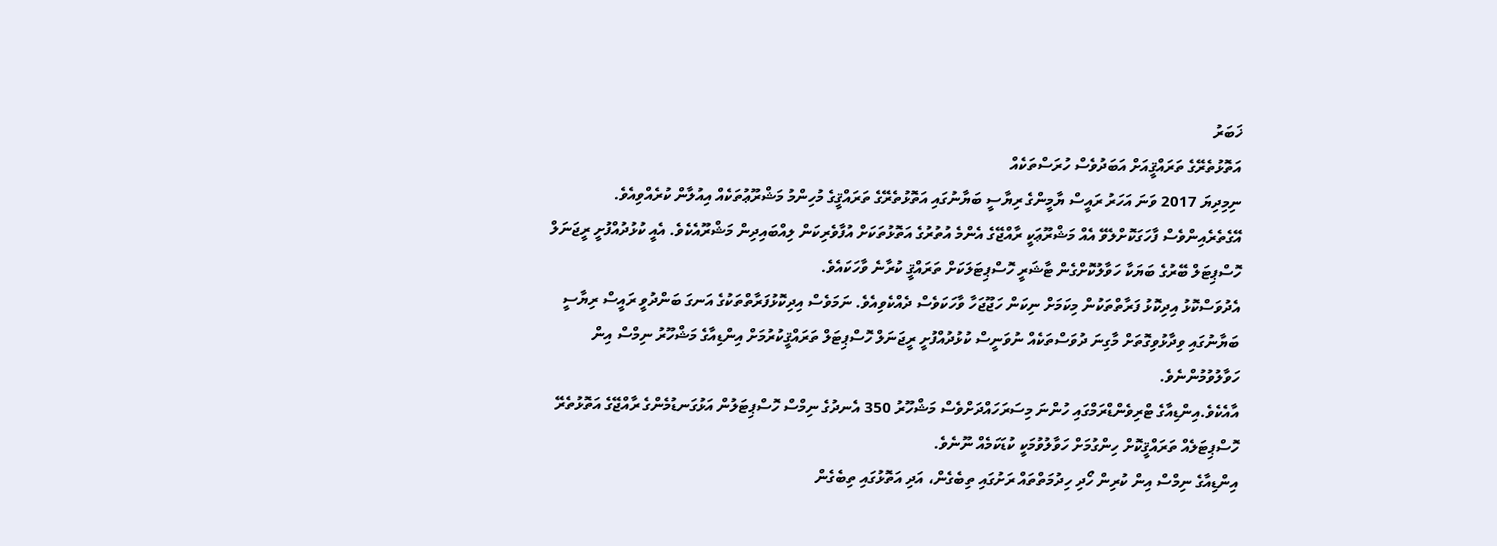ޚަބަރު
އަތޮޅުތެރޭގެ ތަރައްޤީއަށް އަބަދުވެސް ހުރަސްތަކެއް
ނިމިދިޔަ 2017 ވަނަ އަހަރު ރައީސް ޔާމީންގެ ރިޔާސީ ބަޔާނުގައި އަތޮޅުތެރޭގެ ތަރައްޤީގެ މުހިންމު މަޝްރޫޢުތަކެއް އިއުލާން ކުރެއްވިއެވެ.
އޭގެތެރެއިންވެސް ފާހަގަކޮށްލެވޭ އެއް މަޝްރޫޢަކީ ރާއްޖޭގެ އެންމެ އުތުރުގެ އަތޮޅުތަކަށް އުފާވެރިކަން ލިއްބައިދިން މަޝްރޫއެކެވެ. އެއީ ކުޅުދުއްފުށީ ރީޖަނަލް ހޮސްޕިޓަލް ބޭރުގެ ބަޔަކާ ހަވާލުކޮށްގެން ޓާޝަރީ ހޮސްޕިޓަލަކަށް ތަރައްޤީ ކުރާނެ ވާހަކައެވެ.
އެދުވަސްކޮޅު އިދިކޮޅު ފަރާތްތަކުން މިކަމަށް ނިކަން ހަޖޫޖަހާ ވާހަކަވެސް ދެއްކެވިއެވެ. ނަމަވެސް އިދިކޮޅުފަރާތްތަކުގެ އަނގަ ބަންދުވީ ރައީސް ރިޔާސީ ބަޔާނުގައި ވިދާޅުވިގޮތަށް މާގިނަ ދުވަސްތަކެއް ނުވަނީސް ކުޅުދުއްފުށީ ރީޖަނަލް ހޮސްޕިޓަލް ތަރައްޤީކުރުމަށް އިންޑިއާގެ މަޝްހޫރު ނިމްސް އިން ހަވާލުވުމުންނެވެ.
އާއެކެވެ.އިންޑިއާގެ ޓްރިވެންޑްރަމްގައި ހުންނަ މިސަރަހައްދަށްވެސް މަޝްހޫރު 350 އެނދުގެ ނިމްސް ހޮސްޕިޓަލުން އަޅުގަނޑުމެންގެ ރާއްޖޭގެ އަތޮޅުތެރޭ ހޮސްޕިޓަލެއް ތަރައްޤީކޮށް ހިންގުމަށް ހަވާލުވުމަކީ ކުޑަކަމެއް ނޫނެވެ.
އިންޑިއާގެ ނިމްސް އިން ކުރިން ހޯދި ހިދުމަތްތައް ރަށުގައި ތިބެގެން، އަދި އަތޮޅުގައި ތިބެގެން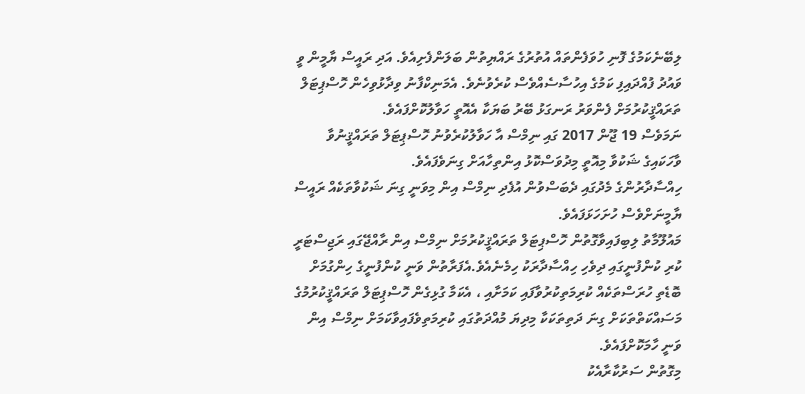ލިބޭނެކަމުގެ ފޮނި ހުވަފެންތައް އުތުރުގެ ރައްޔިތުން ބަލަންފެށިއެވެ. އަދި ރައީސް ޔާމީން ވީ ވައުދު ފުއްދައިފި ކަމުގެ އިހުސާސެއްވެސް ކުރެވުނެވެ. އެމަނިކްފާނު ވިދާޅުވިހެން ހޮސްޕިޓަލް ތަރައްޤީކުރުމަށް ފެންވަރު ރަނގަޅު ބޭރު ބަޔަކާ އެއޮތީ ހަވާލުކޮށްފައެވެ.
ނަމަވެސް 19 ޖޫން 2017 ގައި ނިމްސް އާ ހަވާލުކުރެވުނު ހޮސްޕިޓަލް ތަރައްޤީނުވާ ވާހަކައިގެ ޝަކުވާ މިއޮތީ މިދުވަސްކޮޅު އިންތިހާއަށް ގިނަވެފައެވެ.
ހިއްސާދާރުންގެ މެދުގައި ދެބަސްވުން އުފެދި ނިމްސް އިން މިވަނީ ގިނަ ޝަކުވާތަކެއް ރައީސް ޔާމީނަށްވެސް ހުށަހަޅަފައެވެ.
މައުލޫމާތު ލިބިފައިވާގޮތުން ހޮސްޕިޓަލް ތަރައްޤީކުރުމަށް ނިމްސް އިން ރާއްޖޭގައި ރަޖިސްޓަރީ ކުރި ކުންފުނީގައި ދިވެހި ހިއްސާދާރަކު ހިމެނެއެވެ.އެފަރާތުން ވަނީ ކުންފުނީގެ ހިންގުމަށް ބޮޑެތި ހުރަސްތަކެއް ކުރިމަތިކުރުވާފައި ކަމަށާއި ، އެކަމާ ގުޅިގެން ހޮސްޕިޓަލް ތަރައްޤީކުރުމުގެ މަސައްކަތްތަކަށް ގިނަ ދަތިތަކަކާ މިދިޔަ މުއްދަތުގައި ކުރިމަތިވެފައިވާކަމަށް ނިމްސް އިން ވަނީ ހާމަކޮށްފައެވެ.
މިގޮތުން ސަރުކާރާއެކު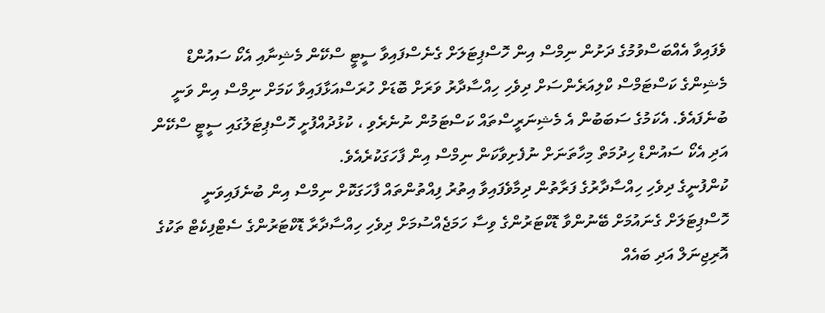ވެފައިވާ އެއްބަސްވުމުގެ ދަށުން ނިމްސް އިން ހޮސްޕިޓަލަށް ގެނެސްފައިވާ ސީޓީ ސްކޭން މެޝިނާއި އެކޯ ސައުންޑް މެޝިންގެ ކަސްޓަމްސް ކްލިއަރެންސަށް ދިވެހި ހިއްސާދާރު ވަރަށް ބޮޑަށް ހުރަސްއަޅާފައިވާ ކަމަށް ނިމްސް އިން ވަނީ ބުނެފައެވެ. އެކަމުގެ ސަބަބުން އެ މެޝިނަރީސްތައް ކަސްޓަމުން ނުނެރެވި ، ކުޅުދުއްފުށީ ހޮސްޕިޓަލުގައި ސީޓީ ސްކޭން އަދި އެކޯ ސައުންޑް ހިދުމަތް މިހާތަނަށް ނުފެށިވާކަން ނިމްސް އިން ފާހަގަކުރެއެވެ.
ކުންފުނީގެ ދިވެހި ހިއްސާދާރުގެ ފަރާތުން ދިމާވެފައިވާ އިތުރު ފިއްތުންތައް ފާހަގަކޮށް ނިމްސް އިން ބުނެފައިވަނީ ހޮސްޕިޓަލަށް ގެނައުމަށް ބޭނުންވާ ޑޮކްޓަރުންގެ ވިސާ ހަމަޖެއްސުމަށް ދިވެހި ހިއްސާދާރާ ޑޮކްޓަރުންގެ ސެޓްފިކެޓް ތަކުގެ އޮރިޖިނަލް އަދި ބައެއް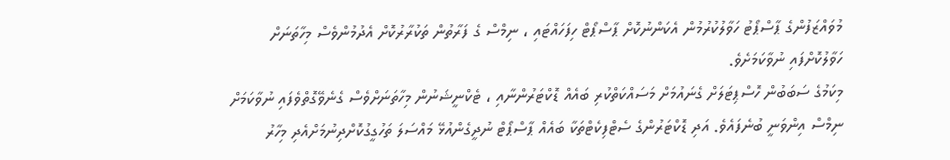މުވައްޒަފުންގެ ޕާސްޕޯޓު ހަވާލުކުރުމުން އެކަންނުކޮށް ޕާސްޕޯޓް ހިފަހައްޓައި ، ނިމްސް ގެ ފަރާތުން ތަކުރާރުކޮށް އެދުމުންވެސް މިހާތަނަށް ހަވާލުކޮށްފައި ނުވާކަމަށެވެ.
މިކަމުގެ ސަބަބުން ހޮސްޕިޓަލަށް ގެނައުމަށް މަސައްކަތްކުރި ބައެއް ޑޮކްޓަރުންނާއި ، ޓެކްނީޝަނުން މިހާތަނަށްވެސް ގެނެވޭގޮތްވެފައި ނުވާކަމަށް ނިމްސް އިންވަނީ ބުނެފައެވެ. އަދި ޑޮކްޓަރުންގެ ސެޓްފިކެޓްތަކާ ބައެއް ޕާސްޕޯޓް ނުދީގެންއުޅޭ މައްސަލަ ތަހުގީގުކޮށްދިނުމަށްއެދި މިހާރު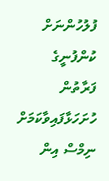ފުލުހުންނަށް ކުންފުނީގެ ފަރާތުން ހުށަހަޅާފައިވާކަމަށް ނިމްސް އިން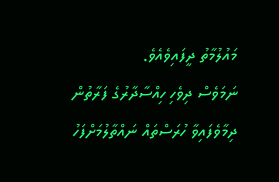މައުލުމާތު ދީފައިވެއެވެ.
ނަމަވެސް ދިވެހި ހިއްސާދާރުގެ ފަރާތުން ދިމާވެފައިވާ ހުރަސްތައް ނައްތާލުމަށްފަހު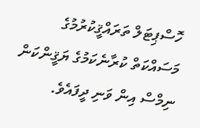ހޮސްޕިޓަލް ތަރައްޤީކުރުމުގެ މަސައްކަތް ކުރާނެކަމުގެ ޔަޤީންކަން ނިމްސް އިން ވަނި ދީފައެވެ.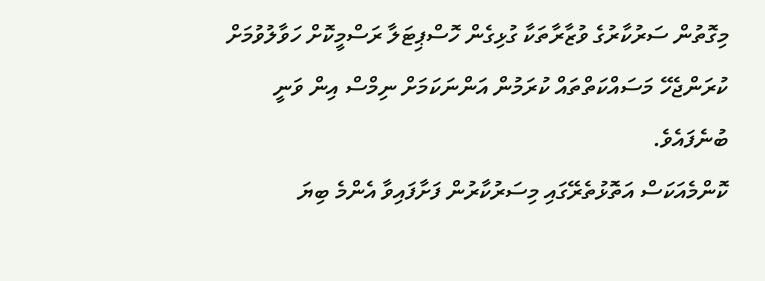މިގޮތުން ސަރުކާރުގެ ވުޒާރާތަކާ ގުޅިގެން ހޮސްޕިޓަލާ ރަސްމީކޮށް ހަވާލުވުމަށް ކުރަންޖެހޭ މަސައްކަތްތައް ކުރަމުން އަންނަކަމަށް ނިމްސް އިން ވަނީ ބުނެފައެވެ.
ކޮންމެއަކަސް އަތޮޅުތެރޭގައި މިސަރުކާރުން ފަށާފައިވާ އެންމެ ބިޔަ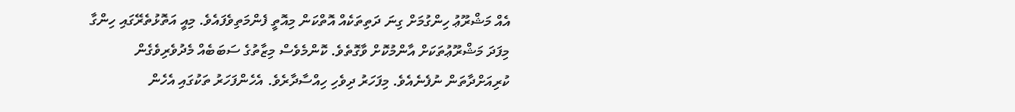އެއް މަޝްރޫޢު ހިންގުމަށް ގިނަ ދަތިތަކެއް އޮތްކަން މިއޮތީ ފެންމަތިވެފައެވެ. މިއީ އަތޮޅުތެރޭގައި ހިންގާ މިފަދަ މަޝްރޫޢުތަކަށް އާންމުކޮށް ވާގޮތެވެ. ކޮންމެވެސް މިޒާތުގެ ސަބަބެއް މެދުވެރިވެގެން ކުރިއަށްދާތަން ނުފެނެއެވެ. މިފަހަރު ދިވެހި ހިއްސާދާރެވެ. އެހެންފަހަރު ތަކުގައި އެހެން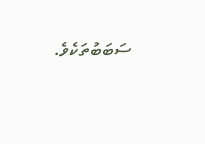ސަބަބުތަކެވެ.